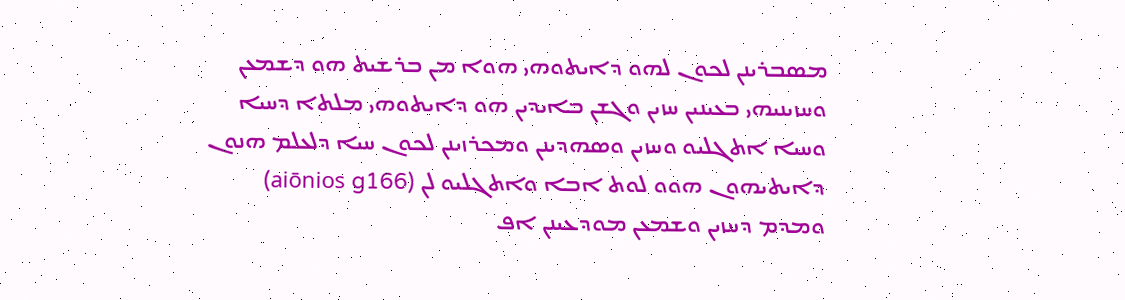ܡܤܒܪܝܢܢ ܠܟܘܢ ܠܗܘ ܕܐܝܬܘܗܝ ܗܘܐ ܡܢ ܒܪܫܝܬ ܗܘ ܕܫܡܥܢ ܘܚܙܝܢܝܗܝ ܒܥܝܢܝܢ ܚܙܝܢ ܘܓܫܢ ܒܐܝܕܝܢ ܗܘ ܕܐܝܬܘܗܝ ܡܠܬܐ ܕܚܝܐ
ܘܚܝܐ ܐܬܓܠܝܘ ܘܚܙܝܢ ܘܤܗܕܝܢܢ ܘܡܟܪܙܝܢܢ ܠܟܘܢ ܚܝܐ ܕܠܥܠܡ ܗܢܘܢ ܕܐܝܬܝܗܘܢ ܗܘܘ ܠܘܬ ܐܒܐ ܘܐܬܓܠܝܘ ܠܢ (aiōnios g166)
ܘܡܕܡ ܕܚܙܝܢ ܘܫܡܥܢ ܡܘܕܥܝܢܢ ܐܦ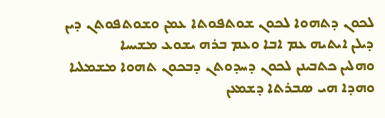ܠܟܘܢ ܕܬܗܘܐ ܠܟܘܢ ܫܘܬܦܘܬܐ ܥܡܢ ܘܫܘܬܦܘܬܢ ܕܝܢ ܕܝܠܢ ܐܝܬܝܗ ܥܡ ܐܒܐ ܘܥܡ ܒܪܗ ܝܫܘܥ ܡܫܝܚܐ
ܘܗܠܝܢ ܟܬܒܝܢܢ ܠܟܘܢ ܕܚܕܘܬܢ ܕܒܟܘܢ ܬܗܘܐ ܡܫܡܠܝܐ
ܘܗܕܐ ܗܝ ܤܒܪܬܐ ܕܫܡܥܢ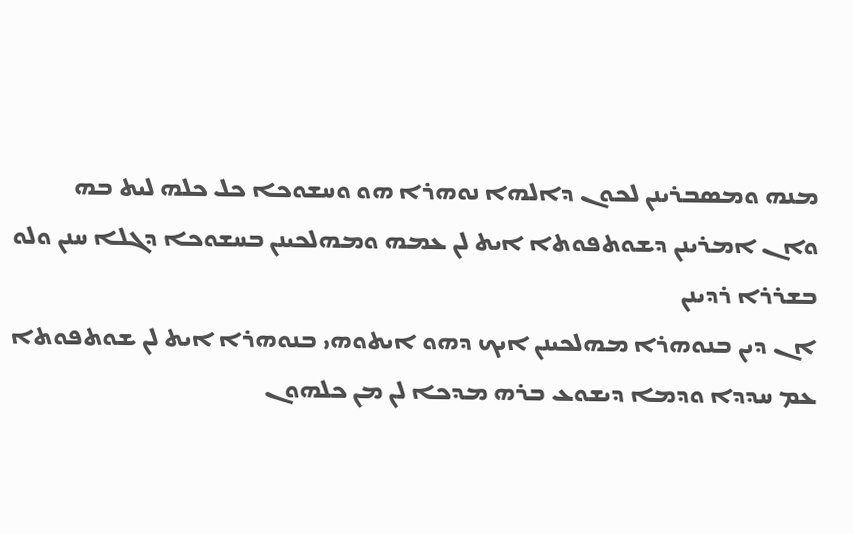ܡܢܗ ܘܡܤܒܪܝܢܢ ܠܟܘܢ ܕܐܠܗܐ ܢܘܗܪܐ ܗܘ ܘܚܫܘܟܐ ܟܠ ܟܠܗ ܠܝܬ ܒܗ
ܘܐܢ ܐܡܪܝܢܢ ܕܫܘܬܦܘܬܐ ܐܝܬ ܠܢ ܥܡܗ ܘܡܗܠܟܝܢܢ ܒܚܫܘܟܐ ܕܓܠܐ ܚܢܢ ܘܠܘ ܒܫܪܪܐ ܪܕܝܢܢ
ܐܢ ܕܝܢ ܒܢܘܗܪܐ ܡܗܠܟܝܢܢ ܐܝܟ ܕܗܘ ܐܝܬܘܗܝ ܒܢܘܗܪܐ ܐܝܬ ܠܢ ܫܘܬܦܘܬܐ ܥܡ ܚܕܕܐ ܘܕܡܐ ܕܝܫܘܥ ܒܪܗ ܡܕܟܐ ܠܢ ܡܢ ܟܠܗܘܢ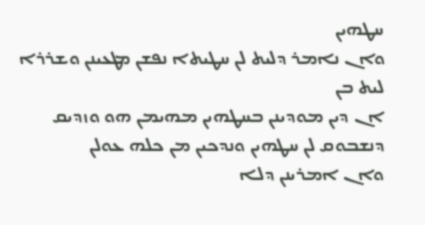ܚܛܗܝܢ
ܘܐܢ ܢܐܡܪ ܕܠܝܬ ܠܢ ܚܛܝܬܐ ܢܦܫܢ ܡܛܥܝܢܢ ܘܫܪܪܐ ܠܝܬ ܒܢ
ܐܢ ܕܝܢ ܡܘܕܝܢܢ ܒܚܛܗܝܢ ܡܗܝܡܢ ܗܘ ܘܙܕܝܩ ܕܢܫܒܘܩ ܠܢ ܚܛܗܝܢ ܘܢܕܟܝܢ ܡܢ ܟܠܗ ܥܘܠܢ
ܘܐܢ ܐܡܪܝܢܢ ܕܠܐ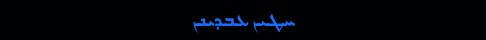ܚܛܝܢ ܥܒܕܝܢܢ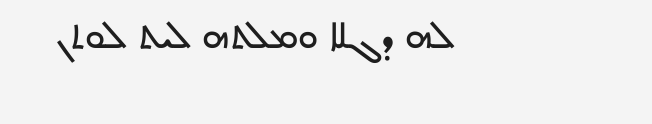ܠܗ ܕܓܠܐ ܘܡܠܬܗ ܠܝܬ ܠܘܬܢ